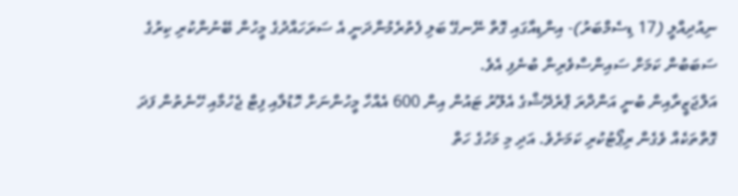ނިއުދިއްލީ (17 ޑިސެމްބަރު)- އިންޑިއާގައި ގޮތް ނޭނގޭ ބަލި ފެތުރެމުންދަނީ އެ ސަރަހައްދުގެ މީހުން ބޭނުންކުރި ކިރުގެ ސަބަބުން ކަމަށް ސައިންސްވެރިން ބުނެފި އެވެ.
އަލްޖަޒީރާއިން ބުނީ އަންދްރަ ޕްރެދޭޝްގެ އެލޫރު ޓައުން އިން 600 އެއްހާ މީހުންނަށް ހޮޑުލާއި ފިޓް ޖެހުމާއި ހޭނެތުން ފަދަ ގޮތްތަކެއް ވެގެން ރިޕޯޓުކުރި ކަމަށެވެ. އަދި މި މަހުގެ ހަތް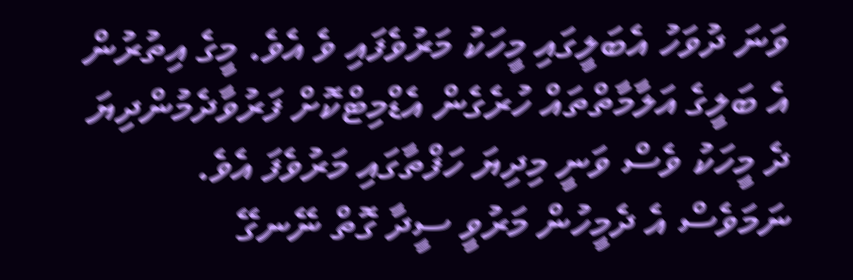ވަނަ ދުވަހު އެބަލީގައި މީހަކު މަރުވެފައި ވެ އެވެ. މީގެ އިތުރުން އެ ބަލީގެ އަލާމާތްތައް ހުރެގެން އެޑްމިޓްކޮށް ފަރުވާދެމުންދިޔަ ދެ މީހަކު ވެސް ވަނީ މިދިޔަ ހަފްތާގައި މަރުވެފަ އެވެ. ނަމަވެސް އެ ދެމީހުން މަރުވީ ސީދާ ގޮތް ނޭނގޭ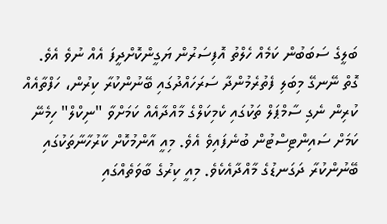ބަލީގެ ސަބަބުން ކަމެއް ހެލްތު އޮފިސަރުން ޔަގީންކޮށްދީފަ އެއް ނުވެ އެވެ.
ގޮތް ނޭނގޭ މިބަލި ފެތުރެމުންދާ ސަރަހައްދުގައި ބޭނުންކުރާ ކިރުން، ހަފްތާއެއް ކުރިން ނެގި ސާމްޕަލް ތަކުގައި ކެމިކަލްގެ މާއްދާއެއް ކަމަށްވާ "ނިކްލް" ހިމެނޭ ކަމަށް ސައިންޓިސްޓުން ބުނެފައިވެ އެވެ. މިއީ އާންމުކޮށް ކާރުހާނާތަކުގައި ބޭނުންކުރާ ދަގަނޑުގެ މާއްދާއެކެވެ. މިއީ ކިރުގެ ބާވަތެއްގައި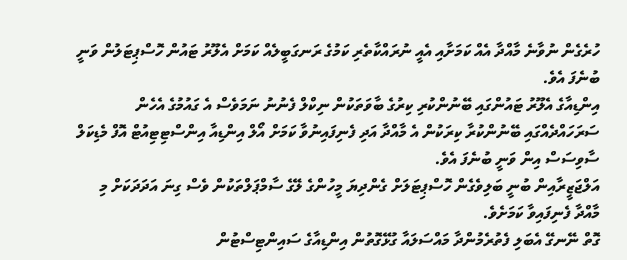ހުރެގެން ނުވާނެ މާއްދާ އެއް ކަމަށާއި އެއީ ނުރައްކާތެރި ކަމުގެ ރަނގަބީލެއް ކަމަށް އެލޫރު ޓައުން ހޮސްޕިޓަލުން ވަނީ ބުނެފަ އެވެ.
އިންޑިއާގެ އެލޫރު ޓައުންގައި ބޭނުންކުރި ކިރުގެ ބާވަތަކުން ނިކްލް ފެނުނު ނަމަވެސް އެ ގައުމުގެ އެހެން ސަރަހައްދެއްގައި ބޭނުންކުރާ ކިރަކުން އެ މާއްދާ އަދި ފެނިފައިނުވާ ކަމަށް އޯލް އިންޑިއާ އިންސްޓިޓިއުޓް އޮފް މެޑިކަލް ސާވިސަސް އިން ވަނީ ބުނެފަ އެވެ.
އަލްޖަޒީރާއިން ބުނީ ބަލިވެގެން ހޮސްޕިޓަލަށް ގެންދިޔަ މީހުންގެ ލޭގެ ސާމްޕަލްތަކުން ވެސް ގިނަ އަދަދަކަށް މި މާއްދާ ފެނިފައިވާ ކަމަށެވެ.
ގޮތް ނޭނގޭ އެބަލި ފެތުރެމުންދާ މައްސަލައާ ގުޅޭގޮތުން އިންޑިއާގެ ސައިންޓިސްޓުން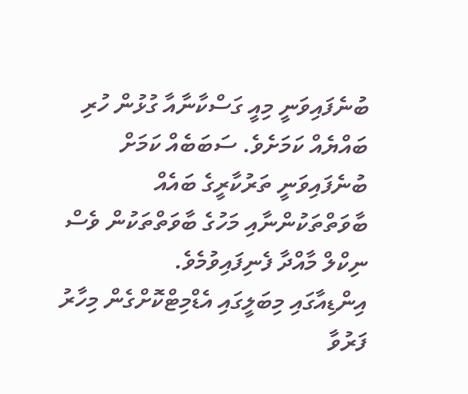ބުނެފައިވަނީ މިއީ ގަސްކާނާއާ ގުޅުން ހުރި ބައްޔެއް ކަމަށެވެ. ސަބަބެއް ކަމަށް ބުނެފައިވަނީ ތަރުކާރީގެ ބައެއް ބާވަތްތަކުންނާއި މަހުގެ ބާވަތްތަކުން ވެސް ނިކްލް މާއްދާ ފެނިފައިވުމެވެ.
އިންޑިއާގައި މިބަލީގައި އެޑްމިޓްކޮށްގެން މިހާރު ފަރުވާ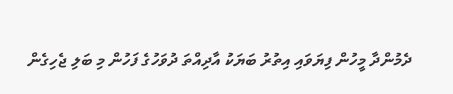ދެމުންދާ މީހުން ފިޔަވައި އިތުރު ބަޔަކު އާދިއްތަ ދުވަހުގެ ފަހުން މި ބަލި ޖެހިގެން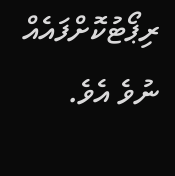ރިޕޯޓުކޮށްފައެއް ނުވެ އެވެ.